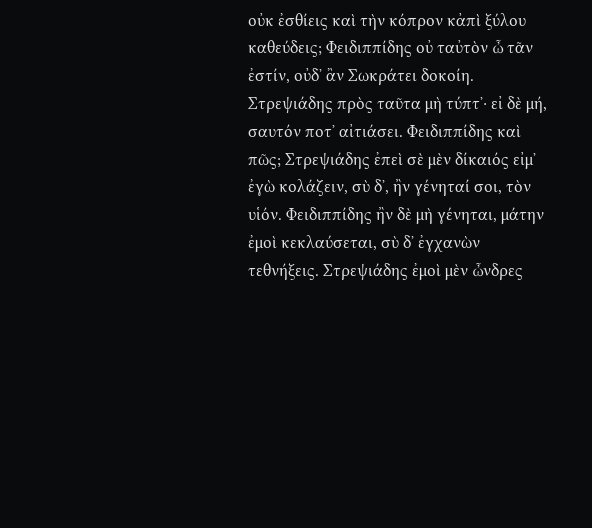οὐκ ἐσθίεις καὶ τὴν κόπρον κἀπὶ ξύλου καθεύδεις; Φειδιππίδης οὐ ταὐτὸν ὦ τᾶν ἐστίν, οὐδʼ ἂν Σωκράτει δοκοίη. Στρεψιάδης πρὸς ταῦτα μὴ τύπτʼ· εἰ δὲ μή, σαυτόν ποτʼ αἰτιάσει. Φειδιππίδης καὶ πῶς; Στρεψιάδης ἐπεὶ σὲ μὲν δίκαιός εἰμʼ ἐγὼ κολάζειν, σὺ δʼ, ἢν γένηταί σοι, τὸν υἱόν. Φειδιππίδης ἢν δὲ μὴ γένηται, μάτην ἐμοὶ κεκλαύσεται, σὺ δʼ ἐγχανὼν τεθνήξεις. Στρεψιάδης ἐμοὶ μὲν ὦνδρες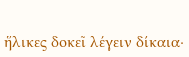ἥλικες δοκεῖ λέγειν δίκαια·